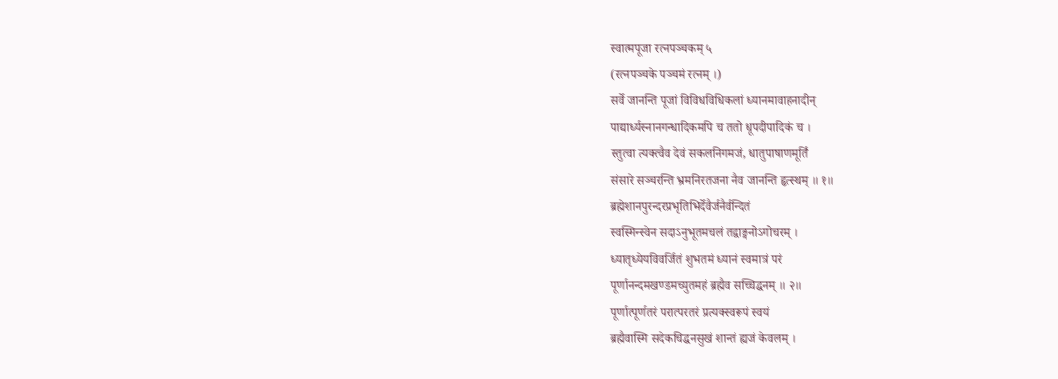स्वात्मपूजा रत्नपञ्चकम् ५
(रत्नपञ्चके पञ्चमं रत्नम् ।)
सर्वे जानन्ति पूजां विविधविधिकलां ध्यानमावाहनादीन्
पाद्यार्ध्यस्नानगन्धादिकमपि च ततो धूपदीपादिकं च ।
स्तुत्वा त्यक्त्वैव देवं सकलनिगमजं, धातुपाषाणमूर्तिं
संसारे सञ्चरन्ति भ्रमनिरतजना नैव जानन्ति हृत्स्थम् ॥ १॥
ब्रह्मेशानपुरन्दरप्रभृतिभिर्देवैर्जनैर्वन्दितं
स्वस्मिन्स्वेन सदाऽनुभूतमचलं तद्वाङ्मनोऽगोचरम् ।
ध्यातृध्येयविवर्जितं शुभतमं ध्यानं स्वमात्रं परं
पूर्णानन्दमखण्डमच्युतमहं ब्रह्मैव सच्चिद्घनम् ॥ २॥
पूर्णात्पूर्णतरं परात्परतरं प्रत्यक्स्वरूपं स्वयं
ब्रह्मैवास्मि सदेकचिद्धनसुखं शान्तं ह्यजं केवलम् ।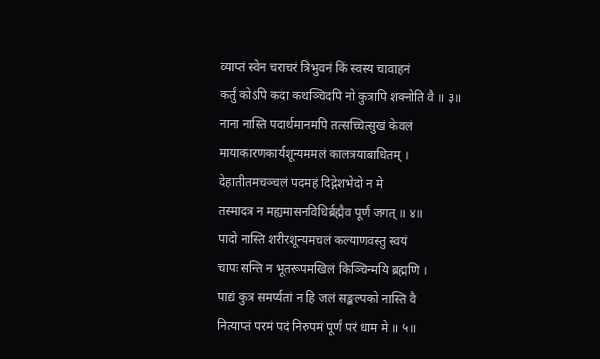व्याप्तं स्वेन चराचरं त्रिभुवनं किं स्वस्य चावाहनं
कर्तुं कोऽपि कदा कथञ्चिदपि नो कुत्रापि शक्नोति वै ॥ ३॥
नाना नास्ति पदार्थमानमपि तत्सच्चित्सुखं केवलं
मायाकारणकार्यशून्यममलं कालत्रयाबाधितम् ।
देहातीतमचञ्चलं पदमहं दिद्गेशभेदो न मे
तस्मादत्र न मह्यमासनविधिर्ब्रह्मैव पूर्णं जगत् ॥ ४॥
पादो नास्ति शरीरशून्यमचलं कल्याणवस्तु स्वयं
चापः सन्ति न भूतरूपमखिलं किञ्चिन्मयि ब्रह्मणि ।
पाद्यं कुत्र समर्प्यतां न हि जलं सङ्कल्पको नास्ति वै
नित्याप्तं परमं पदं निरुपमं पूर्णं परं धाम मे ॥ ५॥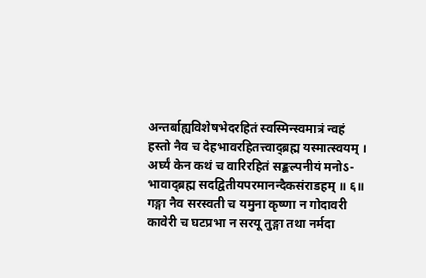अन्तर्बाह्यविशेषभेदरहितं स्वस्मिन्स्वमात्रं न्वहं
हस्तो नैव च देहभावरहितत्त्वाद्ब्रह्म यस्मात्स्वयम् ।
अर्घ्यं केन कथं च वारिरहितं सङ्कल्पनीयं मनोऽ-
भावाद्ब्रह्म सदद्वितीयपरमानन्दैकसंराडहम् ॥ ६॥
गङ्गा नैव सरस्वती च यमुना कृष्णा न गोदावरी
कावेरी च घटप्रभा न सरयू तुङ्गा तथा नर्मदा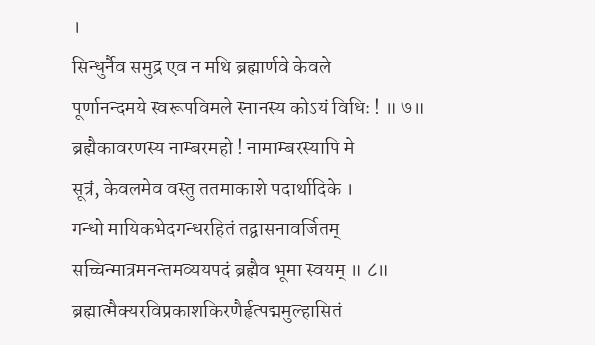।
सिन्धुर्नैव समुद्र एव न मथि ब्रह्मार्णवे केवले
पूर्णानन्दमये स्वरूपविमले स्नानस्य कोऽयं विधिः ! ॥ ७॥
ब्रह्मैकावरणस्य नाम्बरमहो ! नामाम्बरस्यापि मे
सूत्रं, केवलमेव वस्तु ततमाकाशे पदार्थादिके ।
गन्धो मायिकभेदगन्धरहितं तद्वासनावर्जितम्
सच्चिन्मात्रमनन्तमव्ययपदं ब्रह्मैव भूमा स्वयम् ॥ ८॥
ब्रह्मात्मैक्यरविप्रकाशकिरणैर्हृत्पद्ममुल्हासितं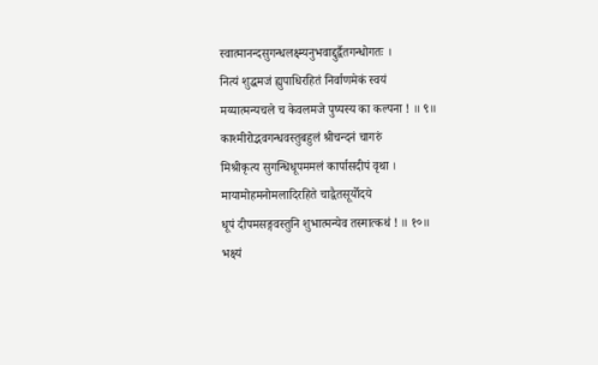स्वात्मानन्दसुगन्धलक्ष्म्यनुभवाद्दुर्द्वैतगन्धोगतः ।
नित्यं शुद्धमजं ह्युपाधिरहितं निर्वाणमेकं स्वयं
मय्यात्मन्यचले च केवलमजे पुष्पस्य का कल्पना ! ॥ ९॥
काश्मीरोद्भवगन्धवस्तुबहुलं श्रीचन्दनं चागरुं
मिश्रीकृत्य सुगन्धिधूपममलं कार्पासदीपं वृथा ।
मायामोहमनोमलादिरहिते चाद्वैतसूर्योदये
धूपं दीपमसङ्गवस्तुनि शुभात्मन्येव तस्मात्कथं ! ॥ १०॥
भक्ष्यं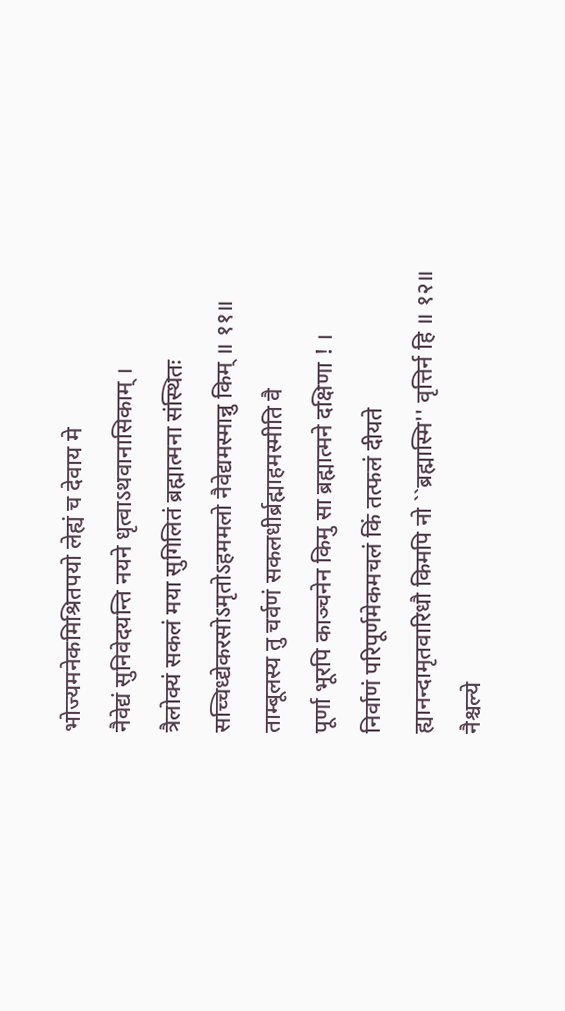भोज्यमनेकमिश्रितपयो लेह्यं च देवाय मे
नैवेद्यं सुनिवेदयन्ति नयने धृत्वाऽथवानासिकाम् ।
त्रैलोक्यं सकलं मया सुगिलितं ब्रह्मात्मना संस्थितः
सच्चिध्द्येकरसोऽमृतोऽहममलो नैवेद्यमस्मान्नु किम् ॥ ११॥
ताम्बूलस्य तु चर्वणं सकलधीर्ब्रह्माहमस्मीति वै
पूर्णा भूरपि काञ्चनेन किमु सा ब्रह्मात्मने दक्षिणा ! ।
निर्वाणं परिपूर्णमेकमचलं किं तत्फलं दीयते
ह्यानन्दामृतवारिधौ किमपि नो ``ब्रह्मास्मि'' वृत्तिर्न हि ॥ १२॥
नैश्चल्ये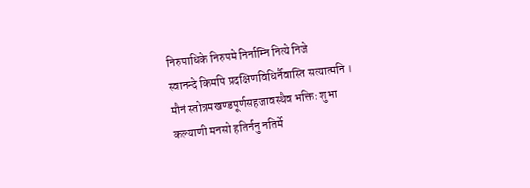निरुपाधिके निरुपमे निर्नाम्नि नित्ये निजे
स्वानन्दे किमपि प्रदक्षिणविधिर्नैवास्ति सत्यात्मनि ।
मौनं स्तोत्रमखण्डपूर्णसहजावस्थैव भक्तिः शुभा
कल्याणी मनसो हतिर्ननु नतिर्मे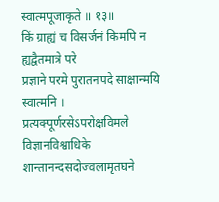स्वात्मपूजाकृते ॥ १३॥
किं ग्राह्यं च विसर्जनं किमपि न ह्यद्वैतमात्रे परे
प्रज्ञाने परमे पुरातनपदे साक्षान्मयि स्वात्मनि ।
प्रत्यक्पूर्णरसेऽपरोक्षविमले विज्ञानविश्वाधिके
शान्तानन्दसदोज्वलामृतघने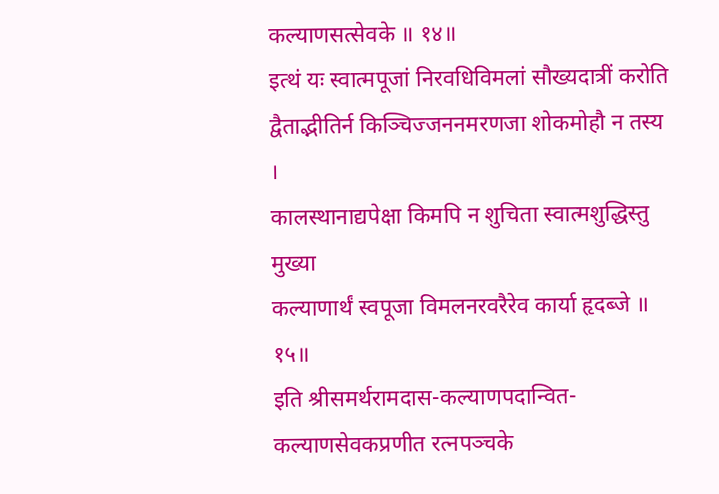कल्याणसत्सेवके ॥ १४॥
इत्थं यः स्वात्मपूजां निरवधिविमलां सौख्यदात्रीं करोति
द्वैताद्भीतिर्न किञ्चिज्जननमरणजा शोकमोहौ न तस्य ।
कालस्थानाद्यपेक्षा किमपि न शुचिता स्वात्मशुद्धिस्तु मुख्या
कल्याणार्थं स्वपूजा विमलनरवरैरेव कार्या हृदब्जे ॥ १५॥
इति श्रीसमर्थरामदास-कल्याणपदान्वित-
कल्याणसेवकप्रणीत रत्नपञ्चके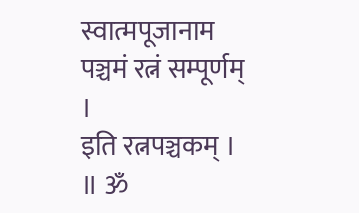स्वात्मपूजानाम पञ्चमं रत्नं सम्पूर्णम् ।
इति रत्नपञ्चकम् ।
॥ ॐ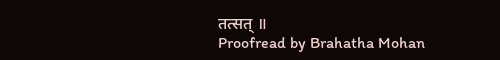तत्सत् ॥
Proofread by Brahatha Mohan